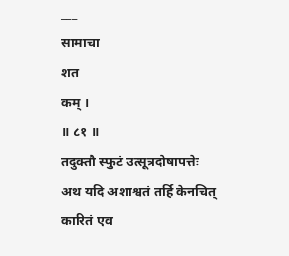___
सामाचा
शत
कम् ।
॥ ८१ ॥
तदुक्तौ स्फुटं उत्सूत्रदोषापत्तेः अथ यदि अशाश्वतं तर्हि केनचित् कारितं एव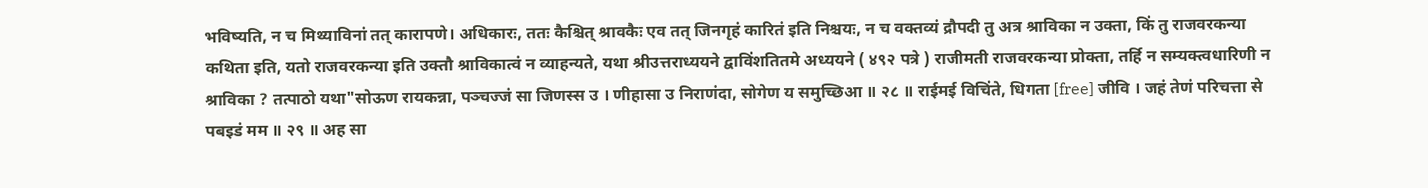भविष्यति, न च मिथ्याविनां तत् कारापणे। अधिकारः, ततः कैश्चित् श्रावकैः एव तत् जिनगृहं कारितं इति निश्चयः, न च वक्तव्यं द्रौपदी तु अत्र श्राविका न उक्ता, किं तु राजवरकन्या कथिता इति, यतो राजवरकन्या इति उक्तौ श्राविकात्वं न व्याहन्यते, यथा श्रीउत्तराध्ययने द्वाविंशतितमे अध्ययने ( ४९२ पत्रे ) राजीमती राजवरकन्या प्रोक्ता, तर्हि न सम्यक्त्वधारिणी न श्राविका ? तत्पाठो यथा"सोऊण रायकन्ना, पञ्चज्जं सा जिणस्स उ । णीहासा उ निराणंदा, सोगेण य समुच्छिआ ॥ २८ ॥ राईमई विचिंते, धिगता [free] जीवि । जहं तेणं परिचत्ता से पबइडं मम ॥ २९ ॥ अह सा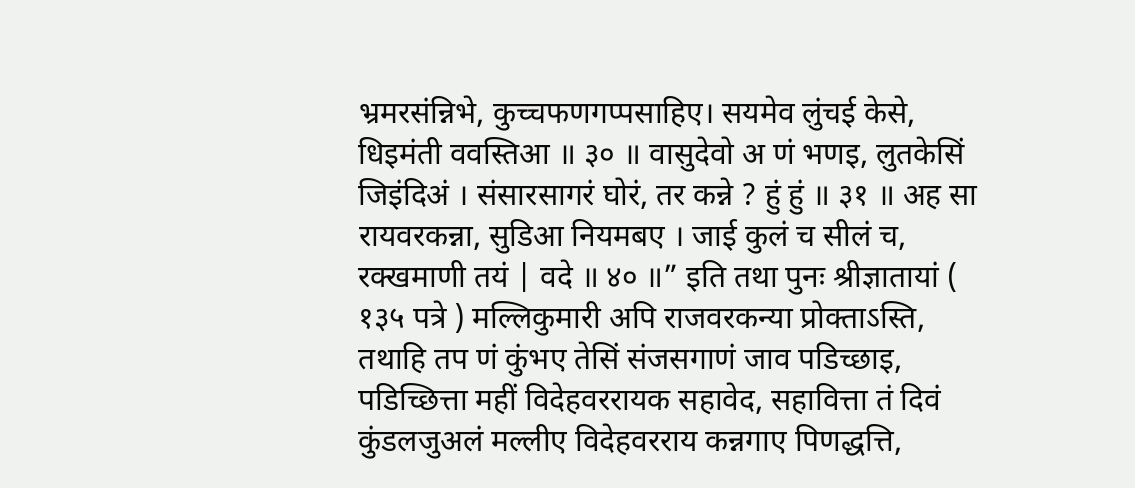भ्रमरसंन्निभे, कुच्चफणगप्पसाहिए। सयमेव लुंचई केसे, धिइमंती ववस्तिआ ॥ ३० ॥ वासुदेवो अ णं भणइ, लुतकेसिं जिइंदिअं । संसारसागरं घोरं, तर कन्ने ? हुं हुं ॥ ३१ ॥ अह सा रायवरकन्ना, सुडिआ नियमबए । जाई कुलं च सीलं च, रक्खमाणी तयं | वदे ॥ ४० ॥” इति तथा पुनः श्रीज्ञातायां ( १३५ पत्रे ) मल्लिकुमारी अपि राजवरकन्या प्रोक्ताऽस्ति, तथाहि तप णं कुंभए तेसिं संजसगाणं जाव पडिच्छाइ, पडिच्छित्ता महीं विदेहवररायक सहावेद, सहावित्ता तं दिवं कुंडलजुअलं मल्लीए विदेहवरराय कन्नगाए पिणद्धत्ति,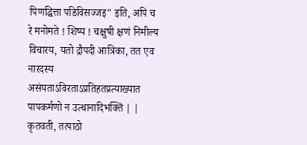पिणद्धित्ता पडिविसज्जइ" इति, अपि च रे मनोमते ! शिष्य ! चक्षुषी क्षणं निमील्य विचारय, यतो द्रौपदी आत्रिका, तत एव नारदस्य असंयताऽविरताऽप्रतिहतप्रत्याख्यात पापकर्मणो न उत्थानादिभक्तिं | | कृतवती, तत्पाठो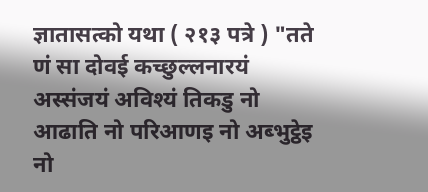ज्ञातासत्को यथा ( २१३ पत्रे ) "तते णं सा दोवई कच्छुल्लनारयं अस्संजयं अविश्यं तिकडु नो आढाति नो परिआणइ नो अब्भुट्ठेइ नो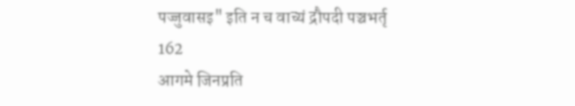पज्जुवासइ" इति न च वाच्यं द्रौपदी पञ्चभर्तृ
162
आगमे जिनप्रति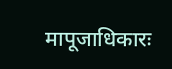मापूजाधिकारः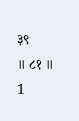३९
॥ ८१ ॥
1